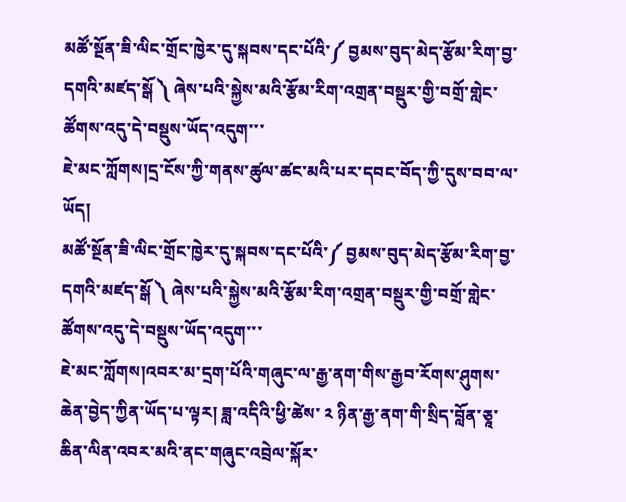མཚོ་སྔོན་ཟི་ལིང་གྲོང་ཁྱེར་དུ་སྐབས་དང་པོའི་༼ བྱམས་བུད་མེད་རྩོམ་རིག་བྱ་དགའི་མཛད་སྒོ ༽ ཞེས་པའི་སྐྱེས་མའི་རྩོམ་རིག་འགྲན་བསྡུར་གྱི་བགྲོ་གླེང་ཚོགས་འདུ་དེ་བསྡུས་ཡོད་འདུག་་་
ཇེ་མང་ཀློགས།དྲ་ངོས་ཀྱི་གནས་ཚུལ་ཚང་མའི་པར་དབང་བོད་ཀྱི་དུས་བབ་ལ་ཡོད།
མཚོ་སྔོན་ཟི་ལིང་གྲོང་ཁྱེར་དུ་སྐབས་དང་པོའི་༼ བྱམས་བུད་མེད་རྩོམ་རིག་བྱ་དགའི་མཛད་སྒོ ༽ ཞེས་པའི་སྐྱེས་མའི་རྩོམ་རིག་འགྲན་བསྡུར་གྱི་བགྲོ་གླེང་ཚོགས་འདུ་དེ་བསྡུས་ཡོད་འདུག་་་
ཇེ་མང་ཀློགས།འབར་མ་དྲག་པོའི་གཞུང་ལ་རྒྱ་ནག་གིས་རྒྱབ་རོགས་ཤུགས་ཆེན་བྱེད་ཀྱིན་ཡོད་པ་ལྟར། ཟླ་འདིའི་ཕྱི་ཚེས་ ༢ ཉིན་རྒྱ་ནག་གི་སྲིད་བློན་ཅཱ་ཆིན་ལིན་འབར་མའི་ནང་གཞུང་འབྲེལ་སྐོར་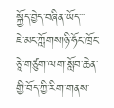སྐྱོད་བྱེད་བཞིན་ཡོད་་་
ཇེ་མང་ཀློགས།ཉི་ཧོང་ཁྲོང་ཅཱེ་གཙུག་ལག་སློབ་ཆེན་གྱི་བོད་ཀྱི་རིག་གནས་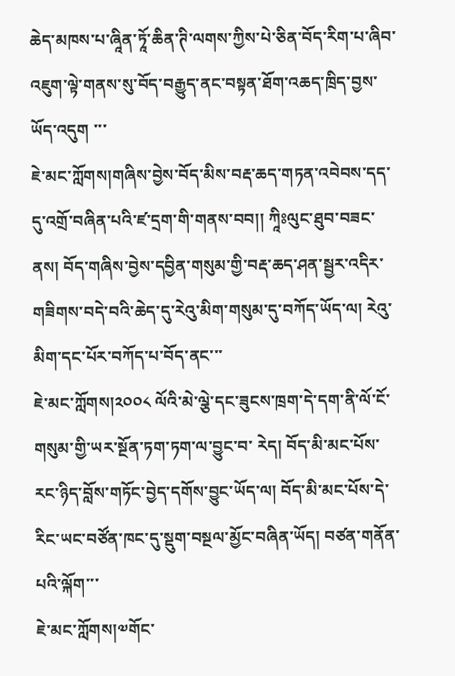ཆེད་མཁས་པ་ཞཱིན་ཏཱོ་ཆིན་ཊི་ལགས་ཀྱིས་པེ་ཅིན་བོད་རིག་པ་ཞིབ་འཇུག་ལྟེ་གནས་སུ་བོད་བརྒྱུད་ནང་བསྟན་ཐོག་འཆད་ཁྲིད་བྱས་ཡོད་འདུག ་་་
ཇེ་མང་ཀློགས།གཞིས་བྱེས་བོད་མིས་བརྡ་ཆད་གཏན་འབེབས་དད་དུ་འགྲོ་བཞིན་པའི་ཛ་དྲག་གི་གནས་བབ།། ཀཱིཿལུང་ཐུབ་བཟང་ནས། བོད་གཞིས་བྱེས་དབྱིན་གསུམ་གྱི་བརྡ་ཆད་ཤན་སྦྱར་འདིར་གཟིགས་བདེ་བའི་ཆེད་དུ་རེའུ་མིག་གསུམ་དུ་བཀོད་ཡོད་ལ། རེའུ་མིག་དང་པོར་བཀོད་པ་བོད་ནང་་་
ཇེ་མང་ཀློགས།༢༠༠༨ ལོའི་མེ་ལྕེ་དང་ཟུངས་ཁྲག་དེ་དག་ནི་ལོ་ངོ་གསུམ་གྱི་ཡར་སྔོན་ཏག་ཏག་ལ་བྱུང་བ་ རེད། བོད་མི་མང་པོས་རང་ཉིད་བློས་གཏོང་བྱེད་དགོས་བྱུང་ཡོད་ལ། བོད་མི་མང་པོས་དེ་རིང་ཡང་བཙོན་ཁང་དུ་སྡུག་བསྔལ་མྱོང་བཞིན་ཡོད། བཙན་གནོན་པའི་ལྐོག་་་
ཇེ་མང་ཀློགས།༧གོང་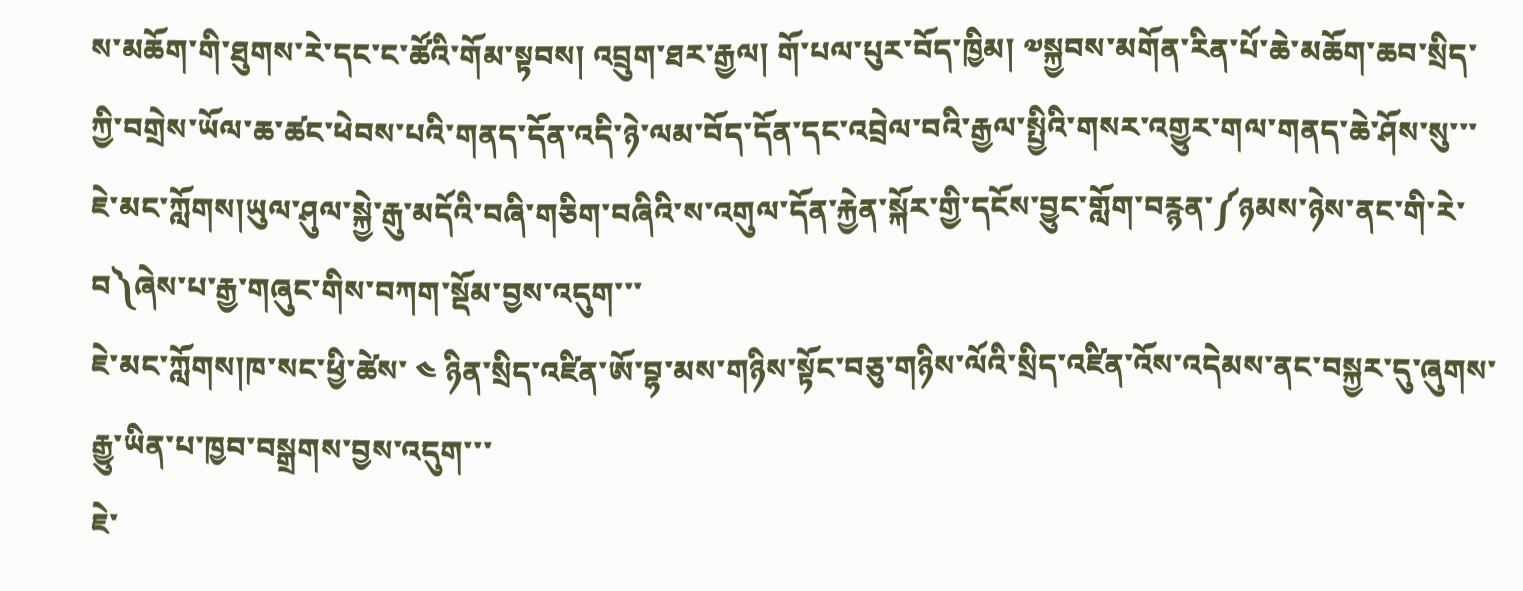ས་མཆོག་གི་ཐུགས་རེ་དང་ང་ཚོའི་གོམ་སྟབས། འབྲུག་ཐར་རྒྱལ། གོ་པལ་པུར་བོད་ཁྱིམ། ༧སྐྱབས་མགོན་རིན་པོ་ཆེ་མཆོག་ཆབ་སྲིད་ཀྱི་བགྲེས་ཡོལ་ཆ་ཚང་ཕེབས་པའི་གནད་དོན་འདི་ཉེ་ལམ་བོད་དོན་དང་འབྲེལ་བའི་རྒྱལ་སྤྱིའི་གསར་འགྱུར་གལ་གནད་ཆེ་ཤོས་སུ་་་
ཇེ་མང་ཀློགས།ཡུལ་ཤུལ་སྐྱེ་རྒུ་མདོའི་བཞི་གཅིག་བཞིའི་ས་འགུལ་དོན་རྐྱེན་སྐོར་གྱི་དངོས་བྱུང་གློག་བརྙན་༼ཉམས་ཉེས་ནང་གི་རེ་བ༽ཞེས་པ་རྒྱ་གཞུང་གིས་བཀག་སྡོམ་བྱས་འདུག་་་
ཇེ་མང་ཀློགས།ཁ་སང་ཕྱི་ཚེས་ ༤ ཉིན་སྲིད་འཛིན་ཨོ་བྷ་མས་གཉིས་སྟོང་བཅུ་གཉིས་ལོའི་སྲིད་འཛིན་འོས་འདེམས་ནང་བསྐྱར་དུ་ཞུགས་རྒྱུ་ཡིན་པ་ཁྱབ་བསྒྲགས་བྱས་འདུག་་་
ཇེ་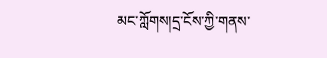མང་ཀློགས།དྲ་ངོས་ཀྱི་གནས་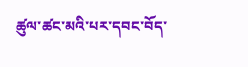ཚུལ་ཚང་མའི་པར་དབང་བོད་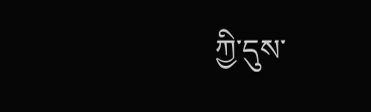ཀྱི་དུས་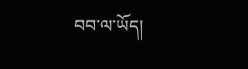བབ་ལ་ཡོད།